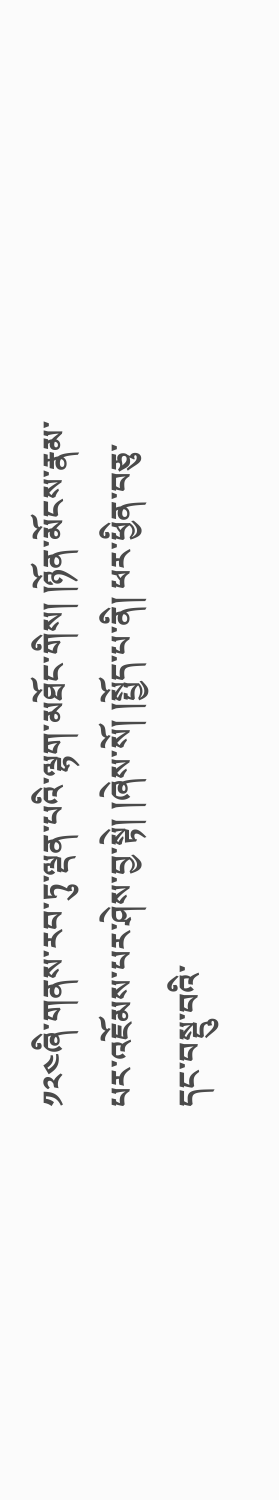༡༢༤ཞི་གནས་རབ་ཏུ་ལྡན་པའི་ལྷག་མཐོང་གིས། །ཉོན་མོངས་རྣམ་པར་འཇོམས་པར་ཤེས་བྱ་སྟེ། །ཞེས་སོ། །སྤྱོད་པ་ནི། ཕར་ཕྱིན་བཅུ་དང་བསྡུ་བའི་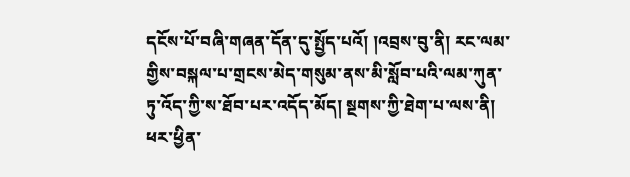དངོས་པོ་བཞི་གཞན་དོན་དུ་སྤྱོད་པའོ། །འབྲས་བུ་ནི། རང་ལམ་གྱིས་བསྐལ་པ་གྲངས་མེད་གསུམ་ནས་མི་སློབ་པའི་ལམ་ཀུན་ཏུ་འོད་ཀྱི་ས་ཐོབ་པར་འདོད་མོད། སྔགས་ཀྱི་ཐེག་པ་ལས་ནི། ཕར་ཕྱིན་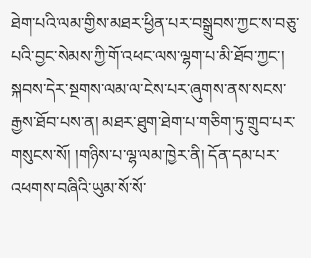ཐེག་པའི་ལམ་གྱིས་མཐར་ཕྱིན་པར་བསྒྲུབས་ཀྱང་ས་བཅུ་པའི་བྱང་སེམས་ཀྱི་གོ་འཕང་ལས་ལྷག་པ་མི་ཐོབ་ཀྱང་། སྐབས་དེར་སྔགས་ལམ་ལ་ངེས་པར་ཞུགས་ནས་སངས་རྒྱས་ཐོབ་པས་ན། མཐར་ཐུག་ཐེག་པ་གཅིག་ཏུ་གྲུབ་པར་གསུངས་སོ། །གཉིས་པ་ལྷ་ལམ་ཁྱེར་ནི། དོན་དམ་པར་འཕགས་བཞིའི་ཡུམ་སོ་སོ་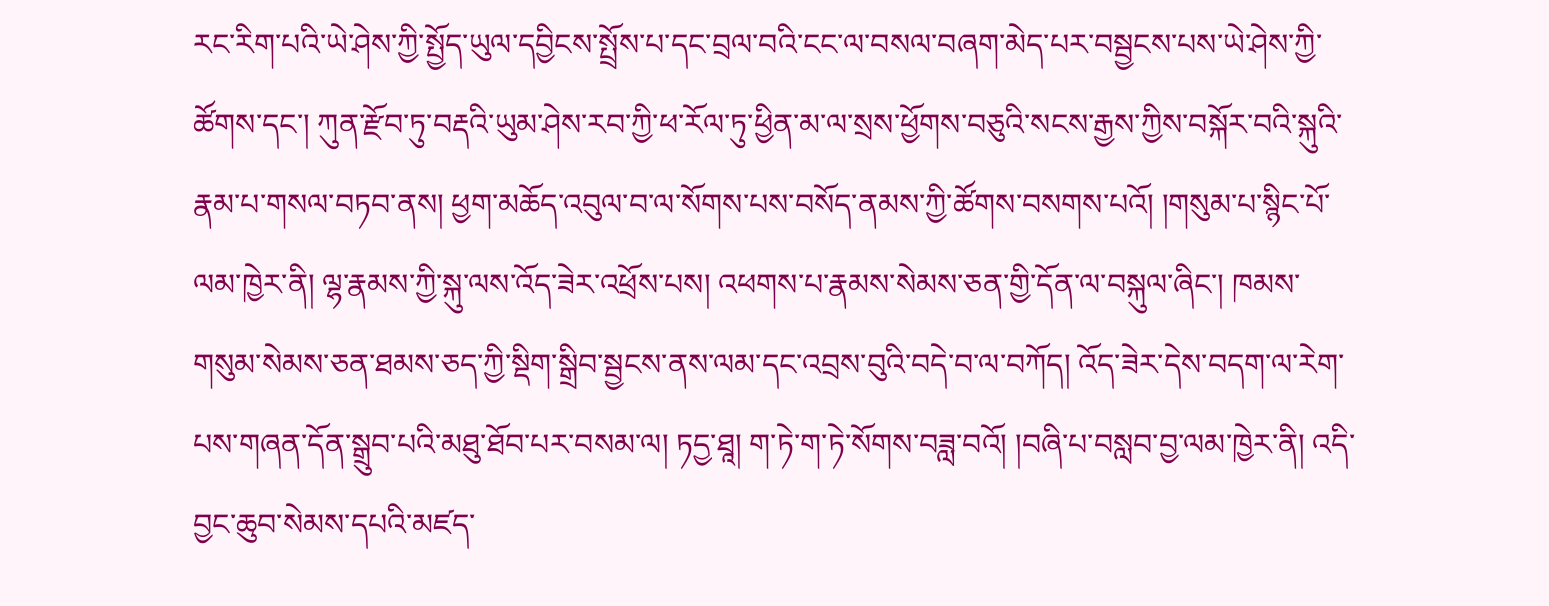རང་རིག་པའི་ཡེ་ཤེས་ཀྱི་སྤྱོད་ཡུལ་དབྱིངས་སྤྲོས་པ་དང་བྲལ་བའི་ངང་ལ་བསལ་བཞག་མེད་པར་བསྦྱངས་པས་ཡེ་ཤེས་ཀྱི་ཚོགས་དང་། ཀུན་རྫོབ་ཏུ་བརྡའི་ཡུམ་ཤེས་རབ་ཀྱི་ཕ་རོལ་ཏུ་ཕྱིན་མ་ལ་སྲས་ཕྱོགས་བཅུའི་སངས་རྒྱས་ཀྱིས་བསྐོར་བའི་སྐུའི་རྣམ་པ་གསལ་བཏབ་ནས། ཕྱག་མཆོད་འབུལ་བ་ལ་སོགས་པས་བསོད་ནམས་ཀྱི་ཚོགས་བསགས་པའོ། །གསུམ་པ་སྙིང་པོ་ལམ་ཁྱེར་ནི། ལྷ་རྣམས་ཀྱི་སྐུ་ལས་འོད་ཟེར་འཕྲོས་པས། འཕགས་པ་རྣམས་སེམས་ཅན་གྱི་དོན་ལ་བསྐུལ་ཞིང་། ཁམས་གསུམ་སེམས་ཅན་ཐམས་ཅད་ཀྱི་སྡིག་སྒྲིབ་སྦྱངས་ནས་ལམ་དང་འབྲས་བུའི་བདེ་བ་ལ་བཀོད། འོད་ཟེར་དེས་བདག་ལ་རེག་པས་གཞན་དོན་སྒྲུབ་པའི་མཐུ་ཐོབ་པར་བསམ་ལ། ཏདྱ་ཐཱ། ག་ཏེ་ག་ཏེ་སོགས་བཟླ་བའོ། །བཞི་པ་བསླབ་བྱ་ལམ་ཁྱེར་ནི། འདི་བྱང་ཆུབ་སེམས་དཔའི་མཛད་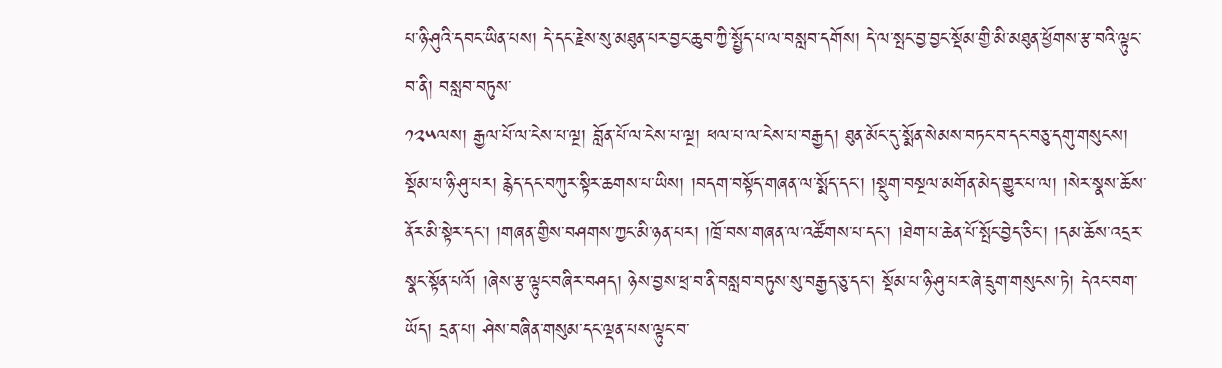པ་ཉི་ཤུའི་དབང་ཡིན་པས། དེ་དང་རྗེས་སུ་མཐུན་པར་བྱང་ཆུབ་ཀྱི་སྤྱོད་པ་ལ་བསླབ་དགོས། དེ་ལ་སྤང་བྱ་བྱང་སྡོམ་གྱི་མི་མཐུན་ཕྱོགས་རྩ་བའི་ལྟུང་བ་ནི། བསླབ་བཏུས་
༡༢༥ལས། རྒྱལ་པོ་ལ་ངེས་པ་ལྔ། བློན་པོ་ལ་ངེས་པ་ལྔ། ཕལ་པ་ལ་ངེས་པ་བརྒྱད། ཐུན་མོང་དུ་སྨོན་སེམས་བཏང་བ་དང་བཅུ་དགུ་གསུངས། སྡོམ་པ་ཉི་ཤུ་པར། རྙེད་དང་བཀུར་སྟིར་ཆགས་པ་ཡིས། །བདག་བསྟོད་གཞན་ལ་སྨོད་དང་། །སྡུག་བསྔལ་མགོན་མེད་གྱུར་པ་ལ། །སེར་སྣས་ཆོས་ནོར་མི་སྟེར་དང་། །གཞན་གྱིས་བཤགས་ཀྱང་མི་ཉན་པར། །ཁྲོ་བས་གཞན་ལ་འཚོགས་པ་དང་། །ཐེག་པ་ཆེན་པོ་སྤོང་བྱེད་ཅིང་། །དམ་ཆོས་འདྲར་སྣང་སྟོན་པའོ། །ཞེས་རྩ་ལྟུང་བཞིར་བཤད། ཉེས་བྱས་ཕྲ་བ་ནི་བསླབ་བཏུས་སུ་བརྒྱད་ཅུ་དང་། སྡོམ་པ་ཉི་ཤུ་པར་ཞེ་དྲུག་གསུངས་ཏེ། དེའང་བག་ཡོད། དྲན་པ། ཤེས་བཞིན་གསུམ་དང་ལྡན་པས་ལྟུང་བ་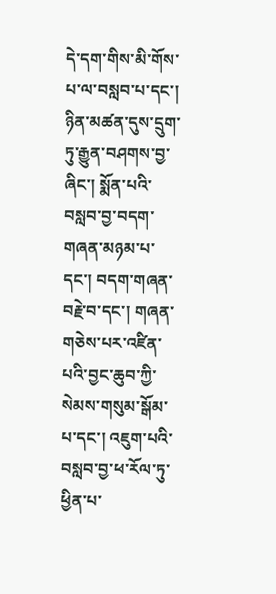དེ་དག་གིས་མི་གོས་པ་ལ་བསླབ་པ་དང་། ཉིན་མཚན་དུས་དྲུག་ཏུ་རྒྱུན་བཤགས་བྱ་ཞིང་། སྨོན་པའི་བསླབ་བྱ་བདག་གཞན་མཉམ་པ་དང་། བདག་གཞན་བརྗེ་བ་དང་། གཞན་གཅེས་པར་འཛིན་པའི་བྱང་ཆུབ་ཀྱི་སེམས་གསུམ་སྒོམ་པ་དང་། འཇུག་པའི་བསླབ་བྱ་ཕ་རོལ་ཏུ་ཕྱིན་པ་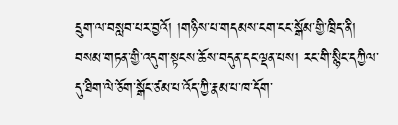དྲུག་ལ་བསླབ་པར་བྱའོ། །གཉིས་པ་གདམས་ངག་ངང་སྒོམ་གྱི་ཁྲིད་ནི། བསམ་གཏན་གྱི་འདུག་སྟངས་ཆོས་བདུན་དང་ལྡན་པས། རང་གི་སྙིང་དཀྱིལ་དུ་ཐིག་ལེ་ཅོག་སྒོང་ཙམ་པ་འོད་ཀྱི་རྣམ་པ་ཁ་དོག་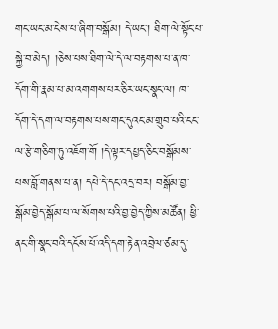གང་ཡང་མ་ངེས་པ་ཞིག་བསྒོམ། དེ་ཡང་། ཐིག་ལེ་སྟོང་པ་སྐྱེ་བ་མེད། །ཅེས་པས་ཐིག་ལེ་དེ་ལ་བརྟགས་པ་ན་ཁ་དོག་གི་རྣམ་པ་མ་འགགས་པར་ཅིར་ཡང་སྣང་ལ། ཁ་དོག་དེ་དག་ལ་བརྟགས་པས་གང་དུའང་མ་གྲུབ་པའི་ངང་ལ་རྩེ་གཅིག་ཏུ་འཇོག་གོ །དེ་ལྟར་དཔྱད་ཅིང་བསྒོམས་པས་བློ་གནས་པ་ན། དཔེ་དེ་དང་འདྲ་བར། བསྒོམ་བྱ་སྒོམ་བྱེད་སྒོམ་པ་ལ་སོགས་པའི་བྱ་བྱེད་ཀྱིས་མཚོན། ཕྱི་ནང་གི་སྣང་བའི་དངོས་པོ་འདི་དག་རྟེན་འབྲེལ་ཙམ་དུ་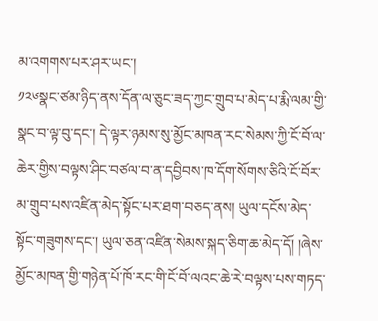མ་འགགས་པར་ཤར་ཡང་།
༡༢༦སྣང་ཙམ་ཉིད་ནས་དོན་ལ་ཅུང་ཟད་ཀྱང་གྲུབ་པ་མེད་པ་རྨི་ལམ་གྱི་སྣང་བ་ལྟ་བུ་དང་། དེ་ལྟར་ཉམས་སུ་མྱོང་མཁན་རང་སེམས་ཀྱི་ངོ་བོ་ལ་ཆེར་གྱིས་བལྟས་ཤིང་བཙལ་བ་ན་དབྱིབས་ཁ་དོག་སོགས་ཅིའི་ངོ་བོར་མ་གྲུབ་པས་འཛིན་མེད་སྟོང་པར་ཐག་བཅད་ནས། ཡུལ་དངོས་མེད་སྟོང་གཟུགས་དང་། ཡུལ་ཅན་འཛིན་སེམས་སྐད་ཅིག་ཆ་མེད་དོ། །ཞེས་མྱོང་མཁན་གྱི་གཉེན་པོ་ཁོ་རང་གི་ངོ་བོ་ལའང་ཆེ་རེ་བལྟས་པས་གཏད་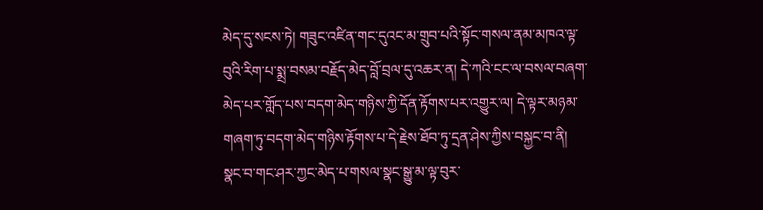མེད་དུ་སངས་ཏེ། གཟུང་འཛིན་གང་དུའང་མ་གྲུབ་པའི་སྟོང་གསལ་ནམ་མཁའ་ལྟ་བུའི་རིག་པ་སྨྲ་བསམ་བརྗོད་མེད་བློ་བྲལ་དུ་འཆར་ན། དེ་ཀའི་ངང་ལ་བསལ་བཞག་མེད་པར་གློད་པས་བདག་མེད་གཉིས་ཀྱི་དོན་རྟོགས་པར་འགྱུར་ལ། དེ་ལྟར་མཉམ་གཞག་ཏུ་བདག་མེད་གཉིས་རྟོགས་པ་དེ་རྗེས་ཐོབ་ཏུ་དྲན་ཤེས་ཀྱིས་བསྐྱང་བ་ནི། སྣང་བ་གང་ཤར་ཀྱང་མེད་པ་གསལ་སྣང་སྒྱུ་མ་ལྟ་བུར་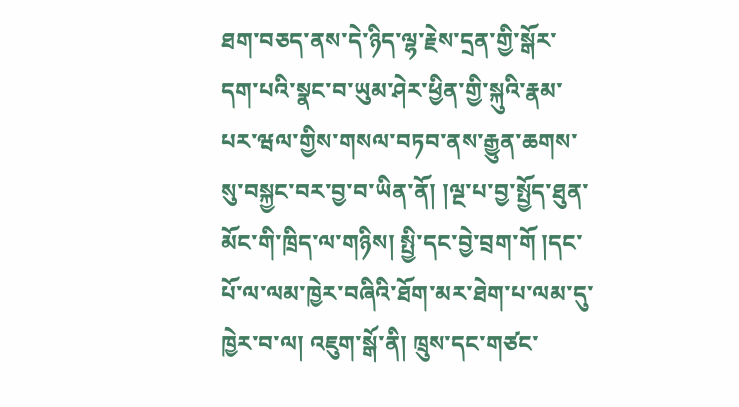ཐག་བཅད་ནས་དེ་ཉིད་ལྷ་རྗེས་དྲན་གྱི་སྒོར་དག་པའི་སྣང་བ་ཡུམ་ཤེར་ཕྱིན་གྱི་སྐུའི་རྣམ་པར་ཝལ་གྱིས་གསལ་བཏབ་ནས་རྒྱུན་ཆགས་སུ་བསྐྱང་བར་བྱ་བ་ཡིན་ནོ། །ལྔ་པ་བྱ་སྤྱོད་ཐུན་མོང་གི་ཁྲིད་ལ་གཉིས། སྤྱི་དང་བྱེ་བྲག་གོ །དང་པོ་ལ་ལམ་ཁྱེར་བཞིའི་ཐོག་མར་ཐེག་པ་ལམ་དུ་ཁྱེར་བ་ལ། འཇུག་སྒོ་ནི། ཁྲུས་དང་གཙང་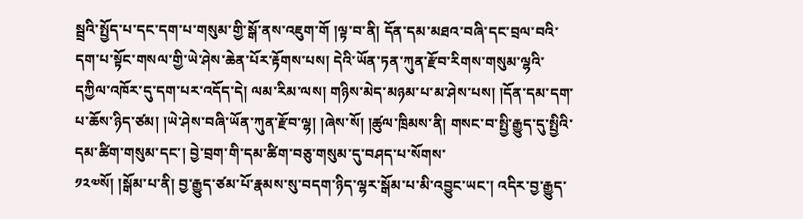སྦྲའི་སྤྱོད་པ་དང་དག་པ་གསུམ་གྱི་སྒོ་ནས་འཇུག་གོ །ལྟ་བ་ནི། དོན་དམ་མཐའ་བཞི་དང་བྲལ་བའི་དག་པ་སྟོང་གསལ་གྱི་ཡེ་ཤེས་ཆེན་པོར་རྟོགས་པས། དེའི་ཡོན་ཏན་ཀུན་རྫོབ་རིགས་གསུམ་ལྷའི་དཀྱིལ་འཁོར་དུ་དག་པར་འདོད་དེ། ལམ་རིམ་ལས། གཉིས་མེད་མཉམ་པ་མ་ཤེས་པས། །དོན་དམ་དག་པ་ཆོས་ཉིད་ཙམ། །ཡེ་ཤེས་བཞི་ཡོན་ཀུན་རྫོབ་ལྷ། །ཞེས་སོ། །ཚུལ་ཁྲིམས་ནི། གསང་བ་སྤྱི་རྒྱུད་དུ་སྤྱིའི་དམ་ཚིག་གསུམ་དང་། བྱེ་བྲག་གི་དམ་ཚིག་བཅུ་གསུམ་དུ་བཤད་པ་སོགས་
༡༢༧སོ། །སྒོམ་པ་ནི། བྱ་རྒྱུད་ཙམ་པོ་རྣམས་སུ་བདག་ཉིད་ལྷར་སྒོམ་པ་མི་འབྱུང་ཡང་། འདིར་བྱ་རྒྱུད་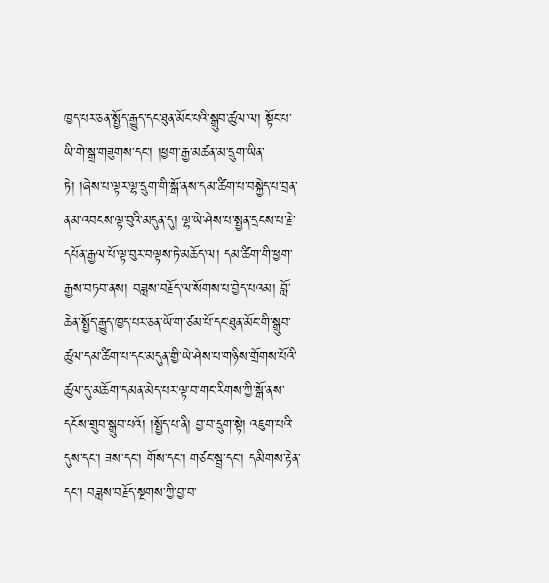ཁྱད་པར་ཅན་སྤྱོད་རྒྱུད་དང་ཐུན་མོང་པའི་སྒྲུབ་ཚུལ་ལ། སྟོང་པ་ཡི་གེ་སྒྲ་གཟུགས་དང་། །ཕྱག་རྒྱ་མཚན་མ་དྲུག་ཡིན་ཏེ། །ཞེས་པ་ལྟར་ལྷ་དྲུག་གི་སྒོ་ནས་དམ་ཚིག་པ་བསྐྱེད་པ་བྲན་ནམ་འབངས་ལྟ་བུའི་མདུན་དུ། ལྷ་ཡེ་ཤེས་པ་སྤྱན་དྲངས་པ་རྗེ་དཔོན་རྒྱལ་པོ་ལྟ་བུར་བལྟས་ཏེ་མཆོད་ལ། དམ་ཚིག་གི་ཕྱག་རྒྱས་བཏབ་ནས། བཟླས་བརྗོད་ལ་སོགས་པ་བྱེད་པའམ། བློ་ཆེན་སྤྱོད་རྒྱུད་ཁྱད་པར་ཅན་ཡོ་ག་ཙམ་པོ་དང་ཐུན་མོང་གི་སྒྲུབ་ཚུལ་དམ་ཚིག་པ་དང་མདུན་གྱི་ཡེ་ཤེས་པ་གཉིས་གྲོགས་པོའི་ཚུལ་དུ་མཆོག་དམན་མེད་པར་ལྟ་བ་གང་རིགས་ཀྱི་སྒོ་ནས་དངོས་གྲུབ་སྒྲུབ་པའོ། །སྤྱོད་པ་ནི། བྱ་བ་དྲུག་སྟེ། འཇུག་པའི་དུས་དང་། ཟས་དང་། གོས་དང་། གཙང་སྦྲ་དང་། དམིགས་རྟེན་དང་། བཟླས་བརྗོད་སྔགས་ཀྱི་བྱ་བ་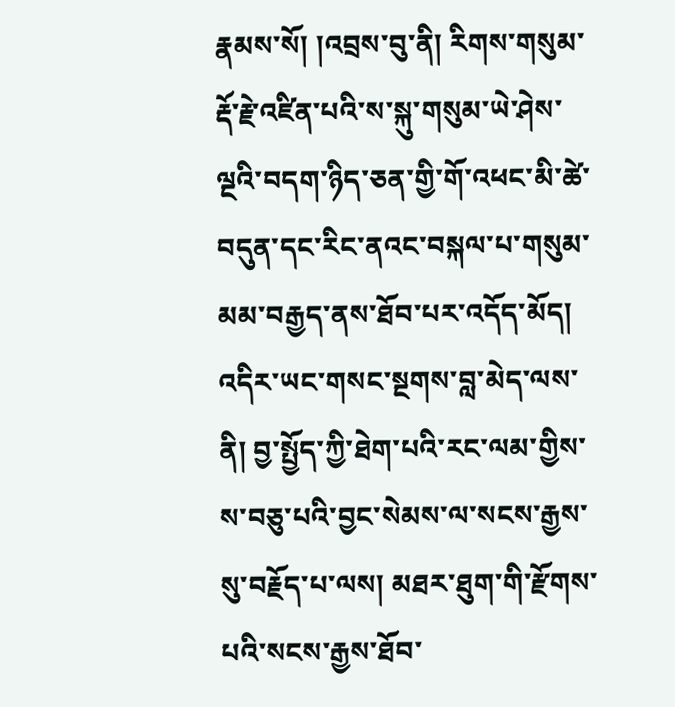རྣམས་སོ། །འབྲས་བུ་ནི། རིགས་གསུམ་རྡོ་རྗེ་འཛིན་པའི་ས་སྐུ་གསུམ་ཡེ་ཤེས་ལྔའི་བདག་ཉིད་ཅན་གྱི་གོ་འཕང་མི་ཚེ་བདུན་དང་རིང་ནའང་བསྐལ་པ་གསུམ་མམ་བརྒྱད་ནས་ཐོབ་པར་འདོད་མོད། འདིར་ཡང་གསང་སྔགས་བླ་མེད་ལས་ནི། བྱ་སྤྱོད་ཀྱི་ཐེག་པའི་རང་ལམ་གྱིས་ས་བཅུ་པའི་བྱང་སེམས་ལ་སངས་རྒྱས་སུ་བརྗོད་པ་ལས། མཐར་ཐུག་གི་རྫོགས་པའི་སངས་རྒྱས་ཐོབ་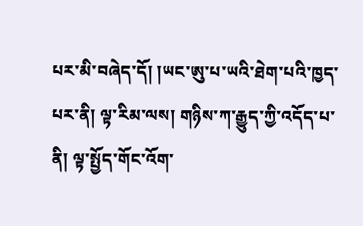པར་མི་བཞེད་དོ། །ཡང་ཨུ་པ་ཡའི་ཐེག་པའི་ཁྱད་པར་ནི། ལྟ་རིམ་ལས། གཉིས་ཀ་རྒྱུད་ཀྱི་འདོད་པ་ནི། ལྟ་སྤྱོད་གོང་འོག་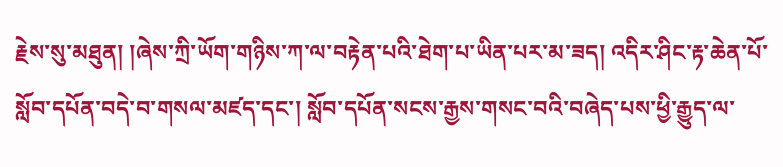རྗེས་སུ་མཐུན། །ཞེས་ཀྲི་ཡོག་གཉིས་ཀ་ལ་བརྟེན་པའི་ཐེག་པ་ཡིན་པར་མ་ཟད། འདིར་ཤིང་རྟ་ཆེན་པོ་སློབ་དཔོན་བདེ་བ་གསལ་མཛད་དང་། སློབ་དཔོན་སངས་རྒྱས་གསང་བའི་བཞེད་པས་ཕྱི་རྒྱུད་ལ་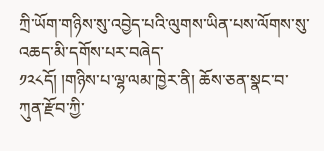ཀྲི་ཡོག་གཉིས་སུ་འབྱེད་པའི་ལུགས་ཡིན་པས་ལོགས་སུ་འཆད་མི་དགོས་པར་བཞེད་
༡༢༨དོ། །གཉིས་པ་ལྷ་ལམ་ཁྱེར་ནི། ཆོས་ཅན་སྣང་བ་ཀུན་རྫོབ་ཀྱི་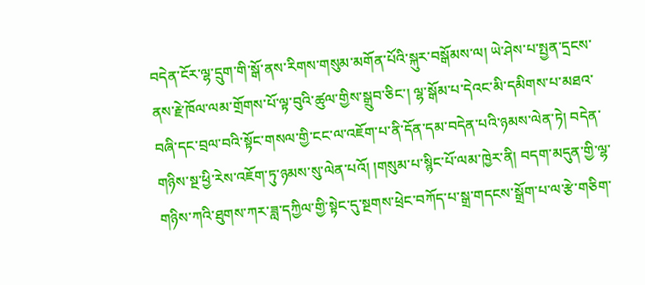བདེན་ངོར་ལྷ་དྲུག་གི་སྒོ་ནས་རིགས་གསུམ་མགོན་པོའི་སྐུར་བསྒོམས་ལ། ཡེ་ཤེས་པ་སྤྱན་དྲངས་ནས་རྗེ་ཁོལ་ལམ་གྲོགས་པོ་ལྟ་བུའི་ཚུལ་གྱིས་སྒྲུབ་ཅིང་། ལྷ་སྒོམ་པ་དེའང་མི་དམིགས་པ་མཐའ་བཞི་དང་བྲལ་བའི་སྟོང་གསལ་གྱི་ངང་ལ་འཇོག་པ་ནི་དོན་དམ་བདེན་པའི་ཉམས་ལེན་ཏེ། བདེན་གཉིས་སྔ་ཕྱི་རེས་འཇོག་ཏུ་ཉམས་སུ་ལེན་པའོ། །གསུམ་པ་སྙིང་པོ་ལམ་ཁྱེར་ནི། བདག་མདུན་གྱི་ལྷ་གཉིས་ཀའི་ཐུགས་ཀར་ཟླ་དཀྱིལ་གྱི་སྟེང་དུ་སྔགས་ཕྲེང་བཀོད་པ་སྒྲ་གདངས་སྒྲོག་པ་ལ་རྩེ་གཅིག་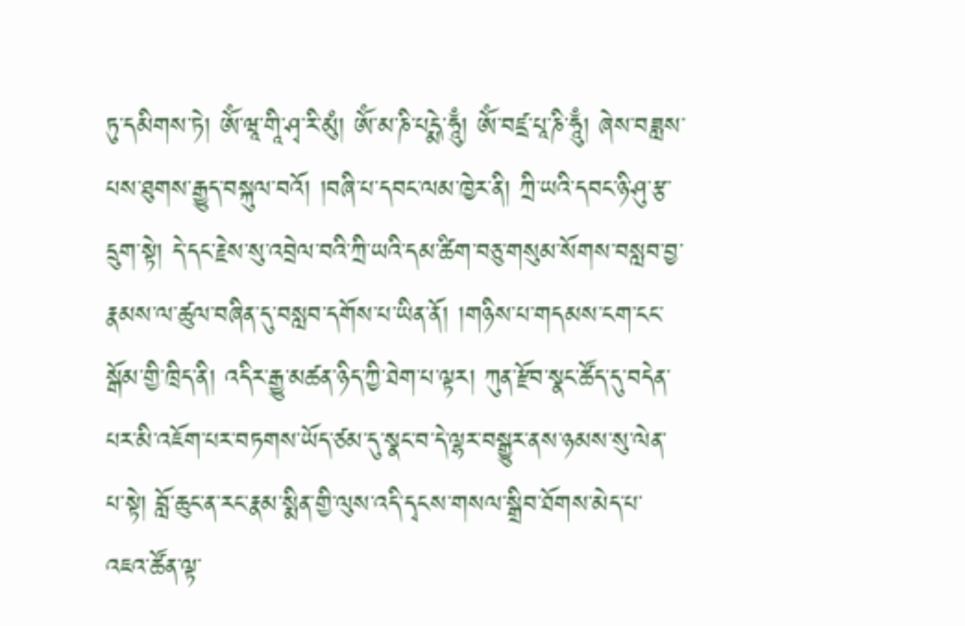ཏུ་དམིགས་ཏེ། ༀ་ཝཱ་གཱི་ཤྭ་རི་མུཾ། ༀ་མ་ཎི་པདྨེ་ཧཱུྃ། ༀ་བཛྲ་པཱ་ཎི་ཧཱུྃ། ཞེས་བཟླས་པས་ཐུགས་རྒྱུད་བསྐུལ་བའོ། །བཞི་པ་དབང་ལམ་ཁྱེར་ནི། ཀྲི་ཡའི་དབང་ཉི་ཤུ་རྩ་དྲུག་སྟེ། དེ་དང་རྗེས་སུ་འབྲེལ་བའི་ཀྲི་ཡའི་དམ་ཚིག་བཅུ་གསུམ་སོགས་བསླབ་བྱ་རྣམས་ལ་ཚུལ་བཞིན་དུ་བསླབ་དགོས་པ་ཡིན་ནོ། །གཉིས་པ་གདམས་ངག་ངང་སྒོམ་གྱི་ཁྲིད་ནི། འདིར་རྒྱུ་མཚན་ཉིད་ཀྱི་ཐེག་པ་ལྟར། ཀུན་རྫོབ་སྣང་ཚོད་དུ་བདེན་པར་མི་འཇོག་པར་བཏགས་ཡོད་ཙམ་དུ་སྣང་བ་དེ་ལྷར་བསྒྱུར་ནས་ཉམས་སུ་ལེན་པ་སྟེ། བློ་ཆུང་ན་རང་རྣམ་སྨིན་གྱི་ལུས་འདི་དྭངས་གསལ་སྒྲིབ་ཐོགས་མེད་པ་འཇའ་ཚོན་ལྟ་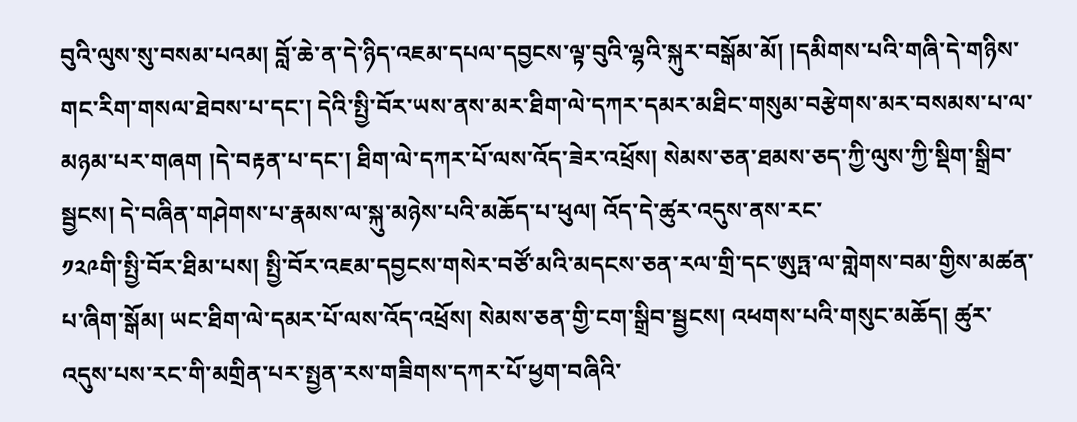བུའི་ལུས་སུ་བསམ་པའམ། བློ་ཆེ་ན་དེ་ཉིད་འཇམ་དཔལ་དབྱངས་ལྟ་བུའི་ལྷའི་སྐུར་བསྒོམ་མོ། །དམིགས་པའི་གཞི་དེ་གཉིས་གང་རིག་གསལ་ཐེབས་པ་དང་། དེའི་སྤྱི་བོར་ཡས་ནས་མར་ཐིག་ལེ་དཀར་དམར་མཐིང་གསུམ་བརྩེགས་མར་བསམས་པ་ལ་མཉམ་པར་གཞག །དེ་བརྟན་པ་དང་། ཐིག་ལེ་དཀར་པོ་ལས་འོད་ཟེར་འཕྲོས། སེམས་ཅན་ཐམས་ཅད་ཀྱི་ལུས་ཀྱི་སྡིག་སྒྲིབ་སྦྱངས། དེ་བཞིན་གཤེགས་པ་རྣམས་ལ་སྐུ་མཉེས་པའི་མཆོད་པ་ཕུལ། འོད་དེ་ཚུར་འདུས་ནས་རང་
༡༢༩གི་སྤྱི་བོར་ཐིམ་པས། སྤྱི་བོར་འཇམ་དབྱངས་གསེར་བཙོ་མའི་མདངས་ཅན་རལ་གྲི་དང་ཨུཏྤ་ལ་གླེགས་བམ་གྱིས་མཚན་པ་ཞིག་སྒོམ། ཡང་ཐིག་ལེ་དམར་པོ་ལས་འོད་འཕྲོས། སེམས་ཅན་གྱི་ངག་སྒྲིབ་སྦྱངས། འཕགས་པའི་གསུང་མཆོད། ཚུར་འདུས་པས་རང་གི་མགྲིན་པར་སྤྱན་རས་གཟིགས་དཀར་པོ་ཕྱག་བཞིའི་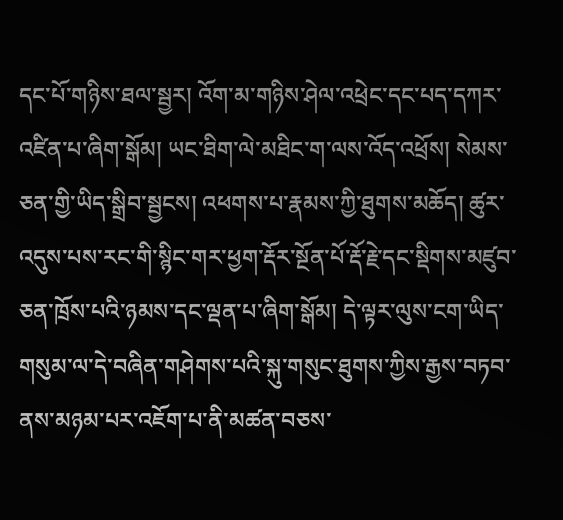དང་པོ་གཉིས་ཐལ་སྦྱར། འོག་མ་གཉིས་ཤེལ་འཕྲེང་དང་པད་དཀར་འཛིན་པ་ཞིག་སྒོམ། ཡང་ཐིག་ལེ་མཐིང་ག་ལས་འོད་འཕྲོས། སེམས་ཅན་གྱི་ཡིད་སྒྲིབ་སྦྱངས། འཕགས་པ་རྣམས་ཀྱི་ཐུགས་མཆོད། ཚུར་འདུས་པས་རང་གི་སྙིང་གར་ཕྱག་རྡོར་སྔོན་པོ་རྡོ་རྗེ་དང་སྡིགས་མཛུབ་ཅན་ཁྲོས་པའི་ཉམས་དང་ལྡན་པ་ཞིག་སྒོམ། དེ་ལྟར་ལུས་ངག་ཡིད་གསུམ་ལ་དེ་བཞིན་གཤེགས་པའི་སྐུ་གསུང་ཐུགས་ཀྱིས་རྒྱས་བཏབ་ནས་མཉམ་པར་འཇོག་པ་ནི་མཚན་བཅས་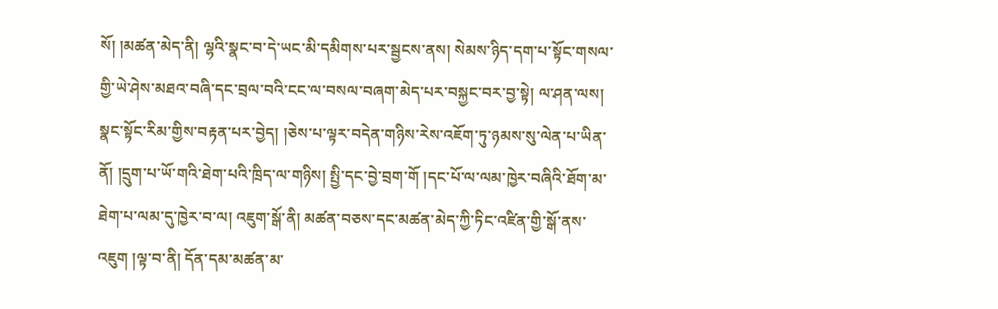སོ། །མཚན་མེད་ནི། ལྷའི་སྣང་བ་དེ་ཡང་མི་དམིགས་པར་སྦྱངས་ནས། སེམས་ཉིད་དག་པ་སྟོང་གསལ་གྱི་ཡེ་ཤེས་མཐའ་བཞི་དང་བྲལ་བའི་ངང་ལ་བསལ་བཞག་མེད་པར་བསྐྱང་བར་བྱ་སྟེ། ལ་ཤན་ལས། སྣང་སྟོང་རིམ་གྱིས་བརྟན་པར་བྱེད། །ཅེས་པ་ལྟར་བདེན་གཉིས་རེས་འཇོག་ཏུ་ཉམས་སུ་ལེན་པ་ཡིན་ནོ། །དྲུག་པ་ཡོ་གའི་ཐེག་པའི་ཁྲིད་ལ་གཉིས། སྤྱི་དང་བྱེ་བྲག་གོ །དང་པོ་ལ་ལམ་ཁྱེར་བཞིའི་ཐོག་མ་ཐེག་པ་ལམ་དུ་ཁྱེར་བ་ལ། འཇུག་སྒོ་ནི། མཚན་བཅས་དང་མཚན་མེད་ཀྱི་ཏིང་འཛིན་གྱི་སྒོ་ནས་འཇུག །ལྟ་བ་ནི། དོན་དམ་མཚན་མ་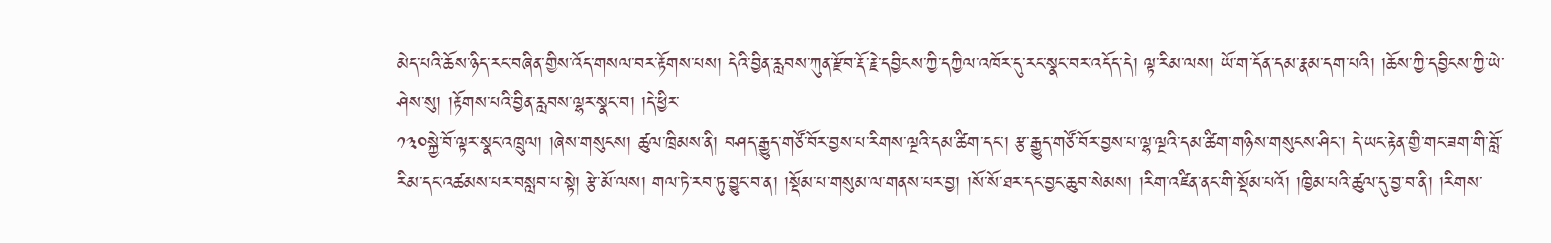མེད་པའི་ཆོས་ཉིད་རང་བཞིན་གྱིས་འོད་གསལ་བར་རྟོགས་པས། དེའི་བྱིན་རླབས་ཀུན་རྫོབ་རྡོ་རྗེ་དབྱིངས་ཀྱི་དཀྱིལ་འཁོར་དུ་རང་སྣང་བར་འདོད་དེ། ལྟ་རིམ་ལས། ཡོ་ག་དོན་དམ་རྣམ་དག་པའི། །ཆོས་ཀྱི་དབྱིངས་ཀྱི་ཡེ་ཤེས་སུ། །རྟོགས་པའི་བྱིན་རླབས་ལྷར་སྣང་བ། །དེ་ཕྱིར་
༡༣༠སྐྱེ་བོ་ལྟར་སྣང་འཁྲུལ། །ཞེས་གསུངས། ཚུལ་ཁྲིམས་ནི། བཤད་རྒྱུད་གཙོ་བོར་བྱས་པ་རིགས་ལྔའི་དམ་ཚིག་དང་། རྩ་རྒྱུད་གཙོ་བོར་བྱས་པ་ལྷ་ལྔའི་དམ་ཚིག་གཉིས་གསུངས་ཤིང་། དེ་ཡང་རྟེན་གྱི་གང་ཟག་གི་བློ་རིམ་དང་འཚམས་པར་བསླབ་པ་སྟེ། རྩེ་མོ་ལས། གལ་ཏེ་རབ་ཏུ་བྱུང་བ་ན། །སྡོམ་པ་གསུམ་ལ་གནས་པར་བྱ། །སོ་སོ་ཐར་དང་བྱང་ཆུབ་སེམས། །རིག་འཛིན་ནང་གི་སྡོམ་པའོ། །ཁྱིམ་པའི་ཚུལ་དུ་བྱ་བ་ནི། །རིགས་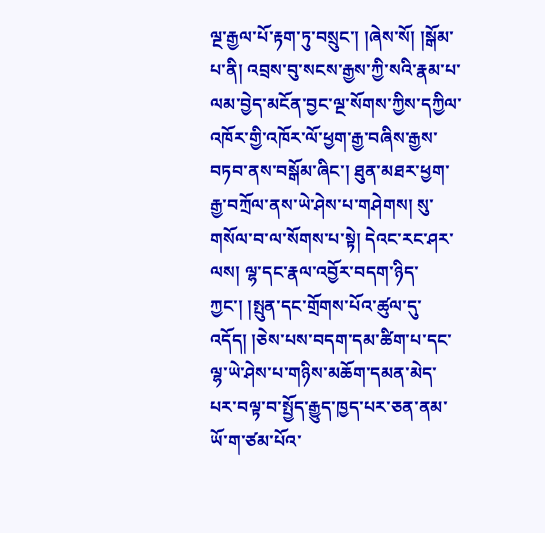ལྔ་རྒྱལ་པོ་རྟག་ཏུ་བསྲུང་། །ཞེས་སོ། །སྒོམ་པ་ནི། འབྲས་བུ་སངས་རྒྱས་ཀྱི་སའི་རྣམ་པ་ལམ་བྱེད་མངོན་བྱང་ལྔ་སོགས་ཀྱིས་དཀྱིལ་འཁོར་གྱི་འཁོར་ལོ་ཕྱག་རྒྱ་བཞིས་རྒྱས་བཏབ་ནས་བསྒོམ་ཞིང་། ཐུན་མཐར་ཕྱག་རྒྱ་བཀྲོལ་ནས་ཡེ་ཤེས་པ་གཤེགས། སུ་གསོལ་བ་ལ་སོགས་པ་སྟེ། དེའང་རང་ཤར་ལས། ལྷ་དང་རྣལ་འབྱོར་བདག་ཉིད་ཀྱང་། །སྤུན་དང་གྲོགས་པོའ་ཚུལ་དུ་འདོད། །ཅེས་པས་བདག་དམ་ཚིག་པ་དང་ལྷ་ཡེ་ཤེས་པ་གཉིས་མཆོག་དམན་མེད་པར་བལྟ་བ་སྤྱོད་རྒྱུད་ཁྱད་པར་ཅན་ནམ་ཡོ་ག་ཙམ་པོའ་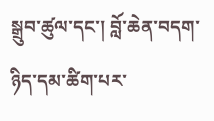སྒྲུབ་ཚུལ་དང་། བློ་ཆེན་བདག་ཉིད་དམ་ཚིག་པར་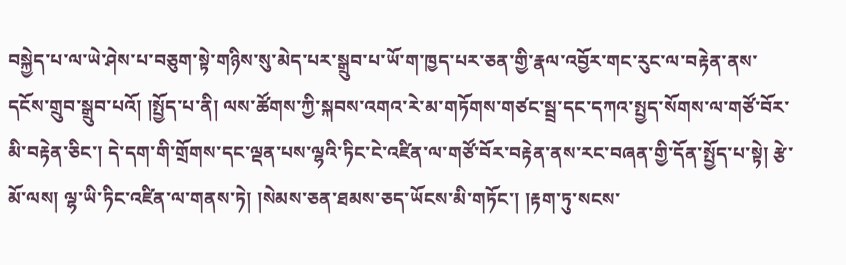བསྐྱེད་པ་ལ་ཡེ་ཤེས་པ་བཅུག་སྟེ་གཉིས་སུ་མེད་པར་སྒྲུབ་པ་ཡོ་ག་ཁྱད་པར་ཅན་གྱི་རྣལ་འབྱོར་གང་རུང་ལ་བརྟེན་ནས་དངོས་གྲུབ་སྒྲུབ་པའོ། །སྤྱོད་པ་ནི། ལས་ཚོགས་ཀྱི་སྐབས་འགའ་རེ་མ་གཏོགས་གཙང་སྦྲ་དང་དཀའ་སྤྱད་སོགས་ལ་གཙོ་བོར་མི་བརྟེན་ཅིང་། དེ་དག་གི་གྲོགས་དང་ལྡན་པས་ལྷའི་ཏིང་ངེ་འཛིན་ལ་གཙོ་བོར་བརྟེན་ནས་རང་བཞན་གྱི་དོན་སྤྱོད་པ་སྟེ། རྩེ་མོ་ལས། ལྷ་ཡི་ཏིང་འཛིན་ལ་གནས་ཏེ། །སེམས་ཅན་ཐམས་ཅད་ཡོངས་མི་གཏོང་། །རྟག་ཏུ་སངས་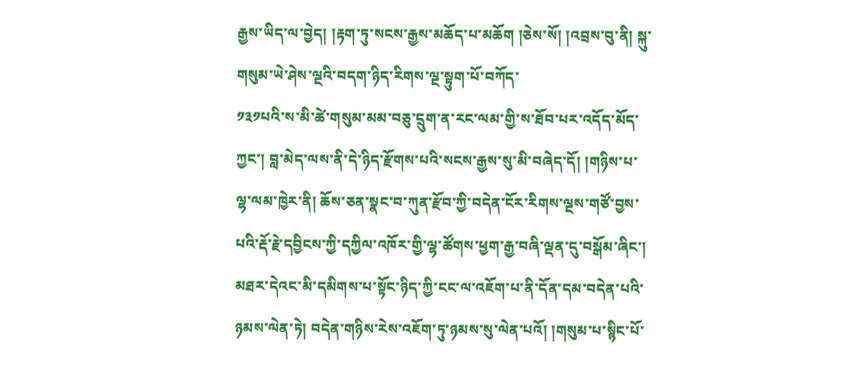རྒྱས་ཡིད་ལ་བྱེད། །རྟག་ཏུ་སངས་རྒྱས་མཆོད་པ་མཆོག །ཅེས་སོ། །འབྲས་བུ་ནི། སྐུ་གསུམ་ཡེ་ཤེས་ལྔའི་བདག་ཉིད་རིགས་ལྔ་སྟུག་པོ་བཀོད་
༡༣༡པའི་ས་མི་ཚེ་གསུམ་མམ་བཅུ་དྲུག་ན་རང་ལམ་གྱི་ས་ཐོབ་པར་འདོད་མོད་ཀྱང་། བླ་མེད་ལས་ནི་དེ་ཉིད་རྫོགས་པའི་སངས་རྒྱས་སུ་མི་བཞེད་དོ། །གཉིས་པ་ལྷ་ལམ་ཁྱེར་ནི། ཆོས་ཅན་སྣང་བ་ཀུན་རྫོབ་ཀྱི་བདེན་ངོར་རིགས་ལྔས་གཙོ་བྱས་པའི་རྡོ་རྗེ་དབྱིངས་ཀྱི་དཀྱིལ་འཁོར་གྱི་ལྷ་ཚོགས་ཕྱག་རྒྱ་བཞི་ལྡན་དུ་བསྒོམ་ཞིང་། མཐར་དེའང་མི་དམིགས་པ་སྟོང་ཉིད་ཀྱི་ངང་ལ་འཇོག་པ་ནི་དོན་དམ་བདེན་པའི་ཉམས་ལེན་ཏེ། བདེན་གཉིས་རེས་འཇོག་ཏུ་ཉམས་སུ་ལེན་པའོ། །གསུམ་པ་སྙིང་པོ་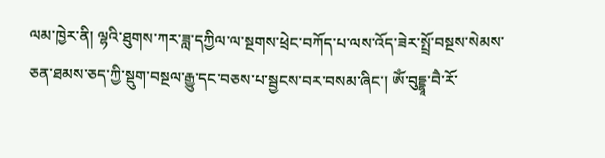ལམ་ཁྱེར་ནི། ལྷའི་ཐུགས་ཀར་ཟླ་དཀྱིལ་ལ་སྔགས་ཕྲེང་བཀོད་པ་ལས་འོད་ཟེར་སྤྲོ་བསྔས་སེམས་ཅན་ཐམས་ཅད་ཀྱི་སྡུག་བསྔལ་རྒྱུ་དང་བཅས་པ་སྦྱངས་བར་བསམ་ཞིང་། ༀ་བུདྡྷཱ་བཻ་རོ་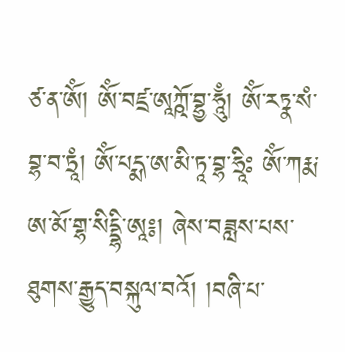ཙ་ན་ༀ། ༀ་བཛྲ་ཨཱཀྵོ་བྷྱ་ཧཱུྃ། ༀ་རཏྣ་སཾ་བྷ་བ་ཏྲཱཾ། ༀ་པདྨ་ཨ་མི་ཏཱ་བྷ་ཧྲཱིཿ ༀ་ཀརྨ་ཨ་མོ་གྷ་སིདྡྷི་ཨཱ༔། ཞེས་བཟླས་པས་ཐུགས་རྒྱུད་བསྐུལ་བའོ། །བཞི་པ་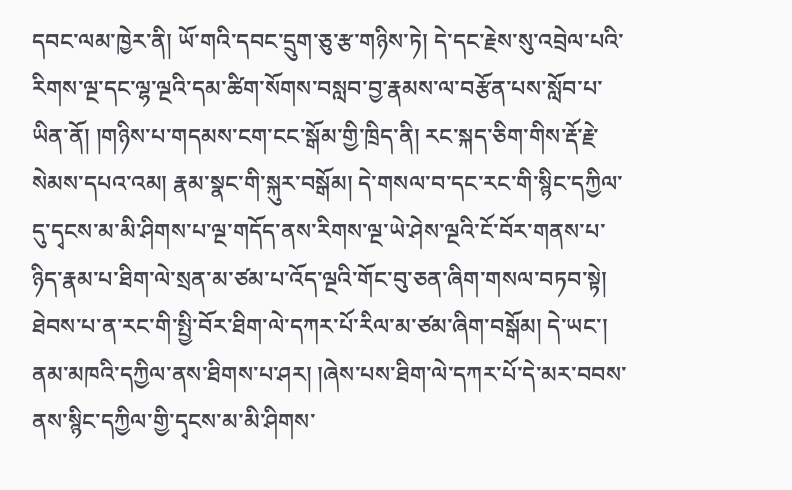དབང་ལམ་ཁྱེར་ནི། ཡོ་གའི་དབང་དྲུག་ཅུ་རྩ་གཉིས་ཏེ། དེ་དང་རྗེས་སུ་འབྲེལ་པའི་རིགས་ལྔ་དང་ལྷ་ལྔའི་དམ་ཚིག་སོགས་བསླབ་བྱ་རྣམས་ལ་བརྩོན་པས་སློབ་པ་ཡིན་ནོ། །གཉིས་པ་གདམས་ངག་ངང་སྒོམ་གྱི་ཁྲིད་ནི། རང་སྐད་ཅིག་གིས་རྡོ་རྗེ་སེམས་དཔའ་འམ། རྣམ་སྣང་གི་སྐུར་བསྒོམ། དེ་གསལ་བ་དང་རང་གི་སྙིང་དཀྱིལ་དུ་དྭངས་མ་མི་ཤིགས་པ་ལྔ་གདོད་ནས་རིགས་ལྔ་ཡེ་ཤེས་ལྔའི་ངོ་བོར་གནས་པ་ཉིད་རྣམ་པ་ཐིག་ལེ་སྲན་མ་ཙམ་པ་འོད་ལྔའི་གོང་བུ་ཅན་ཞིག་གསལ་བཏབ་སྟེ། ཐེབས་པ་ན་རང་གི་སྤྱི་བོར་ཐིག་ལེ་དཀར་པོ་རིལ་མ་ཙམ་ཞིག་བསྒོམ། དེ་ཡང་། ནམ་མཁའི་དཀྱིལ་ནས་ཐིགས་པ་ཤར། །ཞེས་པས་ཐིག་ལེ་དཀར་པོ་དེ་མར་བབས་ནས་སྙིང་དཀྱིལ་གྱི་དྭངས་མ་མི་ཤིགས་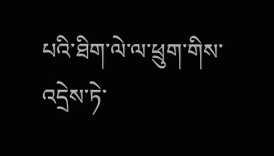པའི་ཐིག་ལེ་ལ་ཕྲུག་གིས་འདྲེས་ཏེ་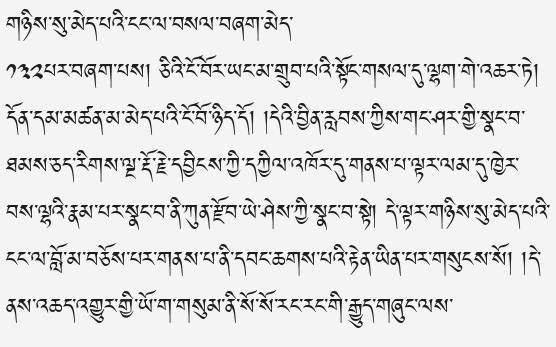གཉིས་སུ་མེད་པའི་ངང་ལ་བསལ་བཞག་མེད་
༡༣༢པར་བཞག་པས། ཅིའི་ངོ་བོར་ཡང་མ་གྲུབ་པའི་སྟོང་གསལ་དུ་ལྷག་གེ་འཆར་ཏེ། དོན་དམ་མཚན་མ་མེད་པའི་ངོ་བོ་ཉིད་དོ། །དེའི་བྱིན་རླབས་ཀྱིས་གང་ཤར་གྱི་སྣང་བ་ཐམས་ཅད་རིགས་ལྔ་རྡོ་རྗེ་དབྱིངས་ཀྱི་དཀྱིལ་འཁོར་དུ་གནས་པ་ལྟར་ལམ་དུ་ཁྱེར་བས་ལྷའི་རྣམ་པར་སྣང་བ་ནི་ཀུན་རྫོབ་ཡེ་ཤེས་ཀྱི་སྣང་བ་སྟེ། དེ་ལྟར་གཉིས་སུ་མེད་པའི་ངང་ལ་བློ་མ་བཅོས་པར་གནས་པ་ནི་དབང་ཆགས་པའི་རྟེན་ཡིན་པར་གསུངས་སོ། །དེ་ནས་འཆད་འགྱུར་གྱི་ཡོ་ག་གསུམ་ནི་སོ་སོ་རང་རང་གི་རྒྱུད་གཞུང་ལས་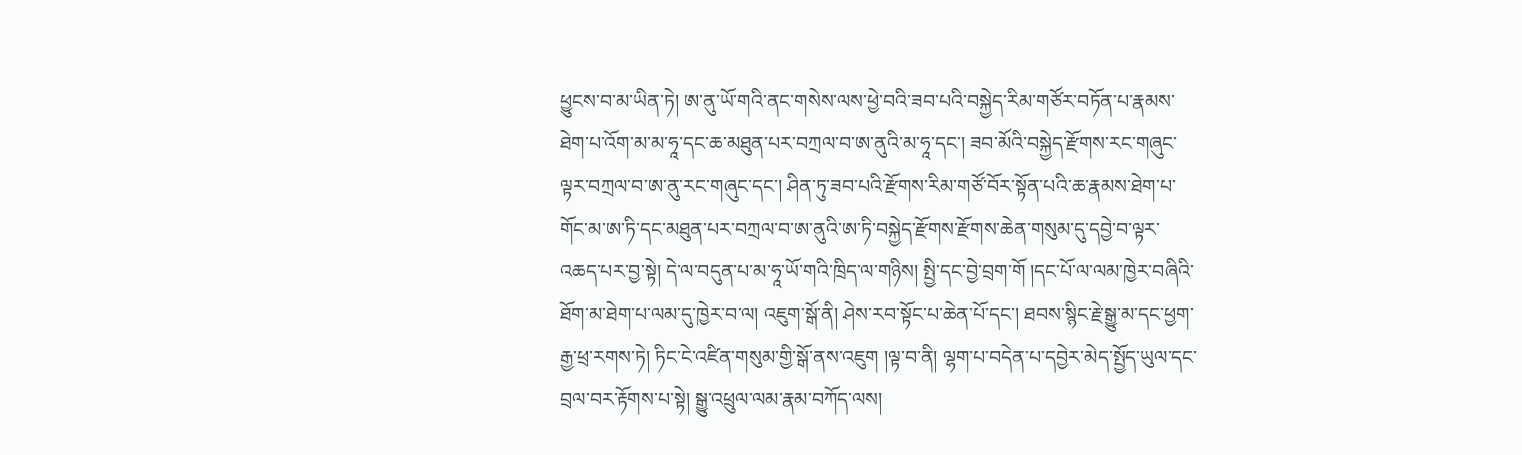ཕྱུངས་བ་མ་ཡིན་ཏེ། ཨ་ནུ་ཡོ་གའི་ནང་གསེས་ལས་ཕྱེ་བའི་ཟབ་པའི་བསྐྱེད་རིམ་གཙོར་བཏོན་པ་རྣམས་ཐེག་པ་འོག་མ་མ་ཧཱ་དང་ཆ་མཐུན་པར་བཀྲལ་བ་ཨ་ནུའི་མ་ཧཱ་དང་། ཟབ་མོའི་བསྐྱེད་རྫོགས་རང་གཞུང་ལྟར་བཀྲལ་བ་ཨ་ནུ་རང་གཞུང་དང་། ཤིན་ཏུ་ཟབ་པའི་རྫོགས་རིམ་གཙོ་བོར་སྟོན་པའི་ཆ་རྣམས་ཐེག་པ་གོང་མ་ཨ་ཏི་དང་མཐུན་པར་བཀྲལ་བ་ཨ་ནུའི་ཨ་ཏི་བསྐྱེད་རྫོགས་རྫོགས་ཆེན་གསུམ་དུ་དབྱེ་བ་ལྟར་འཆད་པར་བྱ་སྟེ། དེ་ལ་བདུན་པ་མ་ཧཱ་ཡོ་གའི་ཁྲིད་ལ་གཉིས། སྤྱི་དང་བྱེ་བྲག་གོ །དང་པོ་ལ་ལམ་ཁྱེར་བཞིའི་ཐོག་མ་ཐེག་པ་ལམ་དུ་ཁྱེར་བ་ལ། འཇུག་སྒོ་ནི། ཤེས་རབ་སྟོང་པ་ཆེན་པོ་དང་། ཐབས་སྙིང་རྗེ་སྒྱུ་མ་དང་ཕྱག་རྒྱ་ཕྲ་རགས་ཏེ། ཏིང་ངེ་འཛིན་གསུམ་གྱི་སྒོ་ནས་འཇུག །ལྟ་བ་ནི། ལྷག་པ་བདེན་པ་དབྱེར་མེད་སྤྱོད་ཡུལ་དང་བྲལ་བར་རྟོགས་པ་སྟེ། སྒྱུ་འཕྲུལ་ལམ་རྣམ་བཀོད་ལས།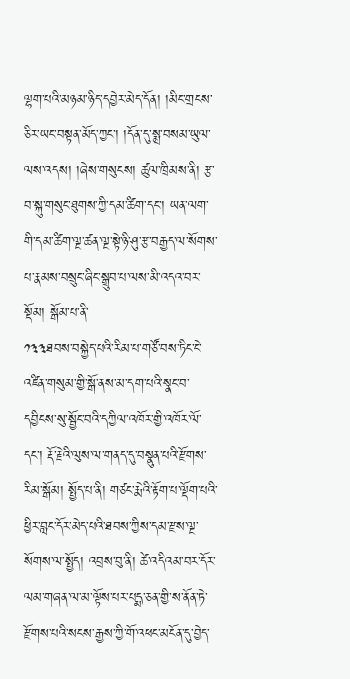ལྷག་པའི་མཉམ་ཉིད་དབྱེར་མེད་དོན། །མིང་གྲངས་ཅིར་ཡང་བསྟན་མོད་ཀྱང་། །དོན་དུ་སྨྲ་བསམ་ཡུལ་ལས་འདས། །ཞེས་གསུངས། ཚུལ་ཁྲིམས་ནི། རྩ་བ་སྐུ་གསུང་ཐུགས་ཀྱི་དམ་ཚིག་དང་། ཡན་ལག་གི་དམ་ཚིག་ལྔ་ཚན་ལྔ་སྟེ་ཉི་ཤུ་རྩ་བརྒྱད་ལ་སོགས་པ་རྣམས་བསྲུང་ཞིང་སྒྲུབ་པ་ལས་མི་འདའ་བར་སྡོམ། སྒོམ་པ་ནི་
༡༣༣ཐབས་བསྐྱེད་པའི་རིམ་པ་གཙོ་བས་ཏིང་ངེ་འཛིན་གསུམ་གྱི་སྒོ་ནས་མ་དག་པའི་སྣང་བ་དབྱིངས་སུ་སྦྱོང་བའི་དཀྱིལ་འཁོར་གྱི་འཁོར་ལོ་དང་། རྡོ་རྗེའི་ལུས་ལ་གནད་དུ་བསྣུན་པའི་རྫོགས་རིམ་སྒོམ། སྤྱོད་པ་ནི། གཙང་རྨེའི་རྟོག་པ་ལྡོག་པའི་ཕྱིར་བླང་དོར་མེད་པའི་ཐབས་ཀྱིས་དམ་རྫས་ལྔ་སོགས་ལ་སྤྱོད། འབྲས་བུ་ནི། ཚེ་འདིའམ་བར་དོར་ལམ་གཞན་ལ་མ་ལྟོས་པར་པདྨ་ཅན་གྱི་ས་ནོན་ཏེ་རྫོགས་པའི་སངས་རྒྱས་ཀྱི་གོ་འཕང་མངོན་དུ་བྱེད་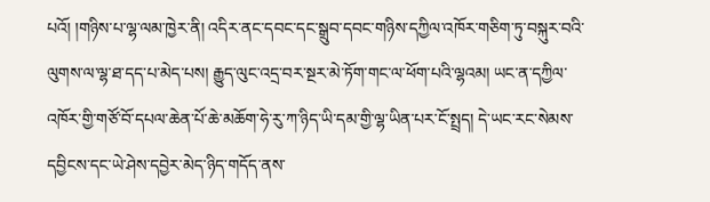པའོ། །གཉིས་པ་ལྷ་ལམ་ཁྱེར་ནི། འདིར་ནང་དབང་དང་སྒྲུབ་དབང་གཉིས་དཀྱིལ་འཁོར་གཅིག་ཏུ་བསྐུར་བའི་ལུགས་ལ་ལྷ་ཐ་དད་པ་མེད་པས། རྒྱུད་ལུང་འདྲ་བར་སྔར་མེ་ཏོག་གང་ལ་ཕོག་པའི་ལྷའམ། ཡང་ན་དཀྱིལ་འཁོར་གྱི་གཙོ་བོ་དཔལ་ཆེན་པོ་ཆེ་མཆོག་ཧེ་རུ་ཀ་ཉིད་ཡི་དམ་གྱི་ལྷ་ཡིན་པར་ངོ་སྤྲད། དེ་ཡང་རང་སེམས་དབྱིངས་དང་ཡེ་ཤེས་དབྱེར་མེད་ཉིད་གདོད་ནས་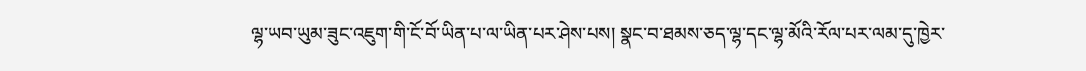ལྷ་ཡབ་ཡུམ་ཟུང་འཇུག་གི་ངོ་བོ་ཡིན་པ་ལ་ཡིན་པར་ཤེས་པས། སྣང་བ་ཐམས་ཅད་ལྷ་དང་ལྷ་མོའི་རོལ་པར་ལམ་དུ་ཁྱེར་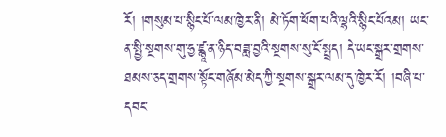རོ། །གསུམ་པ་སྙིང་པོ་ལམ་ཁྱེར་ནི། མེ་ཏོག་ཕོག་པའི་ལྷའི་སྙིང་པོའམ། ཡང་ན་སྤྱི་སྔགས་གུ་ཧྱ་ཛྙཱ་ན་ཉིད་བཟླ་བྱའི་སྔགས་སུ་ངོ་སྤྲད། དེ་ཡང་སྒྲར་གྲགས་ཐམས་ཅད་གྲགས་སྟོང་གཞོམ་མེད་ཀྱི་སྔགས་སྒྲར་ལམ་དུ་ཁྱེར་རོ། །བཞི་པ་དབང་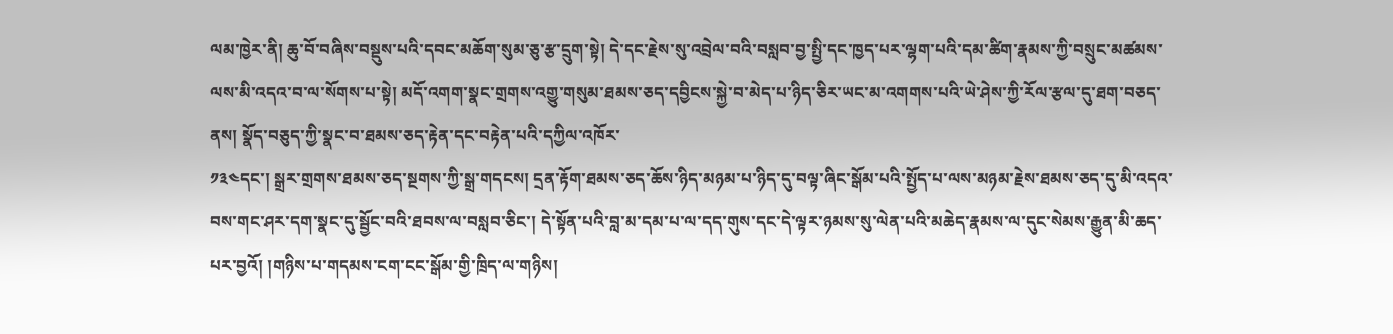ལམ་ཁྱེར་ནི། ཆུ་བོ་བཞིས་བསྡུས་པའི་དབང་མཆོག་སུམ་ཅུ་རྩ་དྲུག་སྟེ། དེ་དང་རྗེས་སུ་འབྲེལ་བའི་བསླབ་བྱ་སྤྱི་དང་ཁྱད་པར་ལྷག་པའི་དམ་ཚིག་རྣམས་ཀྱི་བསྲུང་མཚམས་ལས་མི་འདའ་བ་ལ་སོགས་པ་སྟེ། མདོ་འགག་སྣང་གྲགས་འགྱུ་གསུམ་ཐམས་ཅད་དབྱིངས་སྐྱེ་བ་མེད་པ་ཉིད་ཅིར་ཡང་མ་འགགས་པའི་ཡེ་ཤེས་ཀྱི་རོལ་རྩལ་དུ་ཐག་བཅད་ནས། སྣོད་བཅུད་ཀྱི་སྣང་བ་ཐམས་ཅད་རྟེན་དང་བརྟེན་པའི་དཀྱིལ་འཁོར་
༡༣༤དང་། སྒྲར་གྲགས་ཐམས་ཅད་སྔགས་ཀྱི་སྒྲ་གདངས། དྲན་རྟོག་ཐམས་ཅད་ཆོས་ཉིད་མཉམ་པ་ཉིད་དུ་བལྟ་ཞིང་སྒོམ་པའི་སྤྱོད་པ་ལས་མཉམ་རྗེས་ཐམས་ཅད་དུ་མི་འདའ་བས་གང་ཤར་དག་སྣང་དུ་སྦྱོང་བའི་ཐབས་ལ་བསླབ་ཅིང་། དེ་སྟོན་པའི་བླ་མ་དམ་པ་ལ་དད་གུས་དང་དེ་ལྟར་ཉམས་སུ་ལེན་པའི་མཆེད་རྣམས་ལ་དུང་སེམས་རྒྱུན་མི་ཆད་པར་བྱའོ། །གཉིས་པ་གདམས་ངག་ངང་སྒོམ་གྱི་ཁྲིད་ལ་གཉིས།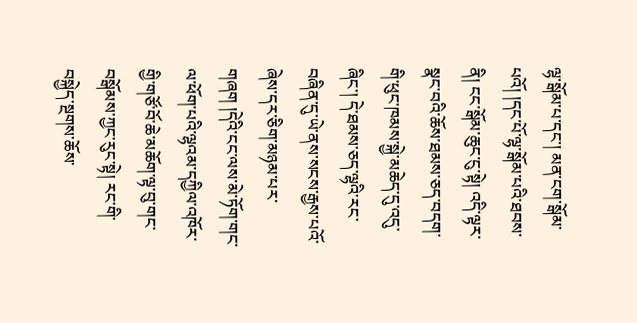ལྷ་སྒོམ་པ་དང་། མན་ངག་སྒོམ་པའོ། །དང་པོ་ལྷ་སྒོམ་པའི་ཐབས་ནི། ངང་སྒོམ་ཆུང་ངུ་སྟེ། འདི་ལྟར་སྣང་བའི་ཆོས་ཐམས་ཅད་བདག་གི་ཕུང་ཁམས་སྐྱེ་མཆེད་དུ་འདུ་ཞིང་། དེ་ཐམས་ཅད་ལྷའི་རང་བཞིན་དུ་ཡེ་ནས་སངས་རྒྱས་པའོ་ཞེས་དར་ཅིག་མཉམ་པར་གཞག །དེའི་ངང་ལས་མེ་ཏོག་གང་ལ་ཕོག་པའི་ལྷའམ་དཀྱིལ་འཁོར་གྱི་གཙོ་བོ་ཆེ་མཆོག་ལྟ་བུ་གང་བསྒོམས་ཀྱང་རུང་སྟེ། རང་གི་བསྐྱེད་སྔགས་ཆོས་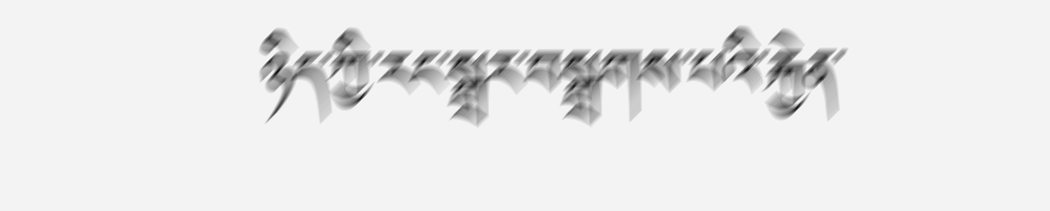ཉིད་ཀྱི་རང་སྒྲར་བསྒྲགས་པའི་རྐྱེན་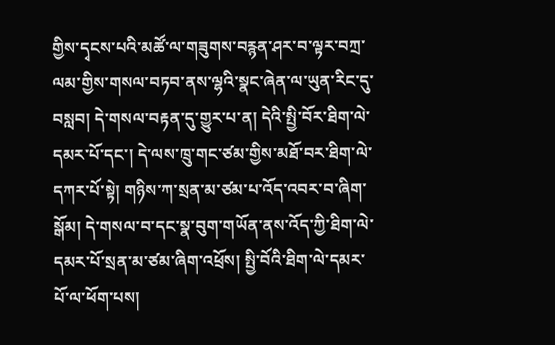གྱིས་དྭངས་པའི་མཚོ་ལ་གཟུགས་བརྙན་ཤར་བ་ལྟར་བཀྲ་ལམ་གྱིས་གསལ་བཏབ་ནས་ལྷའི་སྣང་ཞེན་ལ་ཡུན་རིང་དུ་བསླབ། དེ་གསལ་བརྟན་དུ་གྱུར་པ་ན། དེའི་སྤྱི་བོར་ཐིག་ལེ་དམར་པོ་དང་། དེ་ལས་ཁྲུ་གང་ཙམ་གྱིས་མཐོ་བར་ཐིག་ལེ་དཀར་པོ་སྟེ། གཉིས་ཀ་སྲན་མ་ཙམ་པ་འོད་འབར་བ་ཞིག་སྒོམ། དེ་གསལ་བ་དང་སྣ་བུག་གཡོན་ནས་འོད་ཀྱི་ཐིག་ལེ་དམར་པོ་སྲན་མ་ཙམ་ཞིག་འཕྲོས། སྤྱི་བོའི་ཐིག་ལེ་དམར་པོ་ལ་ཕོག་པས།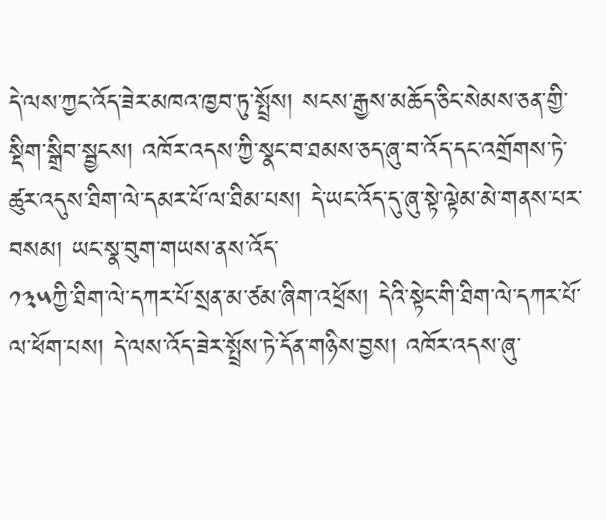དེ་ལས་ཀྱང་འོད་ཟེར་མཁའ་ཁྱབ་ཏུ་སྤྲོས། སངས་རྒྱས་མཆོད་ཅིང་སེམས་ཅན་གྱི་སྡིག་སྒྲིབ་སྦྱངས། འཁོར་འདས་ཀྱི་སྣང་བ་ཐམས་ཅད་ཞུ་བ་འོད་དང་འགྲོགས་ཏེ་ཚུར་འདུས་ཐིག་ལེ་དམར་པོ་ལ་ཐིམ་པས། དེ་ཡང་འོད་དུ་ཞུ་སྟེ་ལྟེམ་མེ་གནས་པར་བསམ། ཡང་སྣ་བུག་གཡས་ནས་འོད་
༡༣༥ཀྱི་ཐིག་ལེ་དཀར་པོ་སྲན་མ་ཙམ་ཞིག་འཕྲོས། དེའི་སྟེང་གི་ཐིག་ལེ་དཀར་པོ་ལ་ཕོག་པས། དེ་ལས་འོད་ཟེར་སྤྲོས་ཏེ་དོན་གཉིས་བྱས། འཁོར་འདས་ཞུ་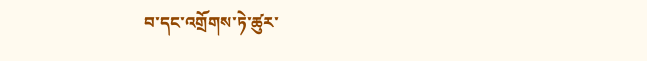བ་དང་འགྲོགས་ཏེ་ཚུར་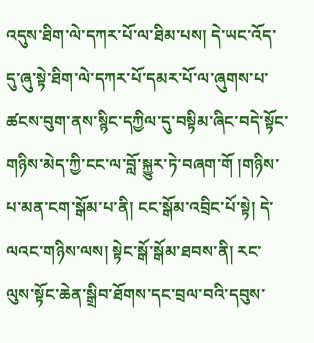འདུས་ཐིག་ལེ་དཀར་པོ་ལ་ཐིམ་པས། དེ་ཡང་འོད་དུ་ཞུ་སྟེ་ཐིག་ལེ་དཀར་པོ་དམར་པོ་ལ་ཞུགས་པ་ཚངས་བུག་ནས་སྙིང་དཀྱིལ་དུ་བསྟིམ་ཞིང་བདེ་སྟོང་གཉིས་མེད་ཀྱི་ངང་ལ་བློ་སྐྱུར་ཏེ་བཞག་གོ །གཉིས་པ་མན་ངག་སྒོམ་པ་ནི། ངང་སྒོམ་འབྲིང་པོ་སྟེ། དེ་ལའང་གཉིས་ལས། སྟེང་སྒོ་སྒོམ་ཐབས་ནི། རང་ལུས་སྟོང་ཆེན་སྒྲིབ་ཐོགས་དང་བྲལ་བའི་དབུས་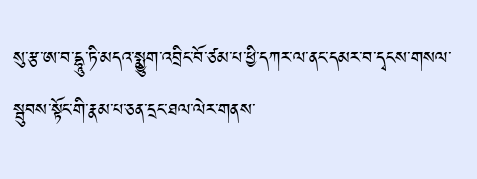སུ་རྩ་ཨ་བ་དྷཱུ་ཏི་མདའ་སྨྱུག་འབྲིང་བོ་ཙམ་པ་ཕྱི་དཀར་ལ་ནང་དམར་བ་དྭངས་གསལ་སྦུབས་སྟོང་གི་རྣམ་པ་ཅན་དྲང་ཐལ་ལེར་གནས་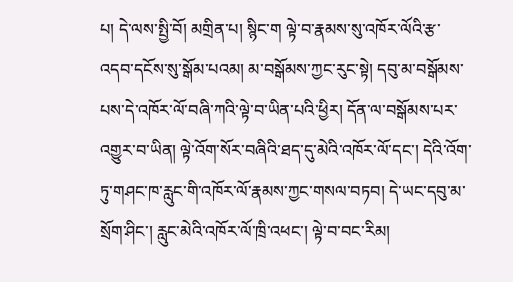པ། དེ་ལས་སྤྱི་བོ། མགྲིན་པ། སྙིང་ག ལྟེ་བ་རྣམས་སུ་འཁོར་ལོའི་རྩ་འདབ་དངོས་སུ་སྒོམ་པའམ། མ་བསྒོམས་ཀྱང་རུང་སྟེ། དབུ་མ་བསྒོམས་པས་དེ་འཁོར་ལོ་བཞི་ཀའི་ལྟེ་བ་ཡིན་པའི་ཕྱིར། དོན་ལ་བསྒོམས་པར་འགྱུར་བ་ཡིན། ལྟེ་འོག་སོར་བཞིའི་ཐད་དུ་མེའི་འཁོར་ལོ་དང་། དེའི་འོག་ཏུ་གཤང་ཁ་རླུང་གི་འཁོར་ལོ་རྣམས་ཀྱང་གསལ་བཏབ། དེ་ཡང་དབུ་མ་སྲོག་ཤིང་། རླུང་མེའི་འཁོར་ལོ་ཁྲི་འཕང་། ལྟེ་བ་བང་རིམ།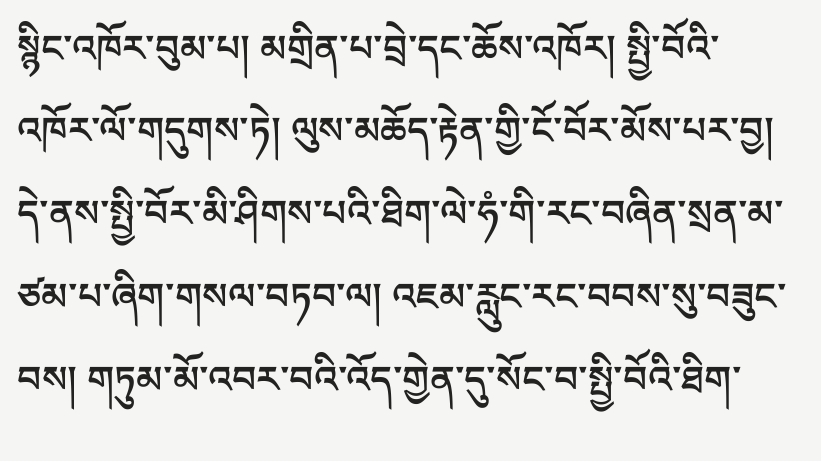སྙིང་འཁོར་བུམ་པ། མགྲིན་པ་བྲེ་དང་ཆོས་འཁོར། སྤྱི་བོའི་འཁོར་ལོ་གདུགས་ཏེ། ལུས་མཆོད་རྟེན་གྱི་ངོ་བོར་མོས་པར་བྱ། དེ་ནས་སྤྱི་བོར་མི་ཤིགས་པའི་ཐིག་ལེ་ཧཾ་གི་རང་བཞིན་སྲན་མ་ཙམ་པ་ཞིག་གསལ་བཏབ་ལ། འཇམ་རླུང་རང་བབས་སུ་བཟུང་བས། གཏུམ་མོ་འབར་བའི་འོད་གྱེན་དུ་སོང་བ་སྤྱི་བོའི་ཐིག་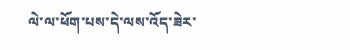ལེ་ལ་ཕོག་པས་དེ་ལས་འོད་ཟེར་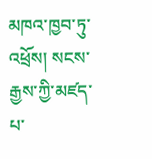མཁའ་ཁྱབ་ཏུ་འཕྲོས། སངས་རྒྱས་ཀྱི་མཛད་པ་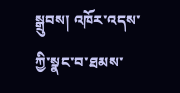སྒྲུབས། འཁོར་འདས་ཀྱི་སྣང་བ་ཐམས་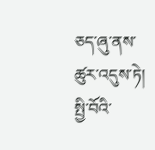ཅད་ཞུ་ནས་ཚུར་འདུས་ཏེ། སྤྱི་བོའི་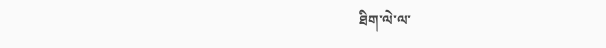ཐིག་ལེ་ལ་